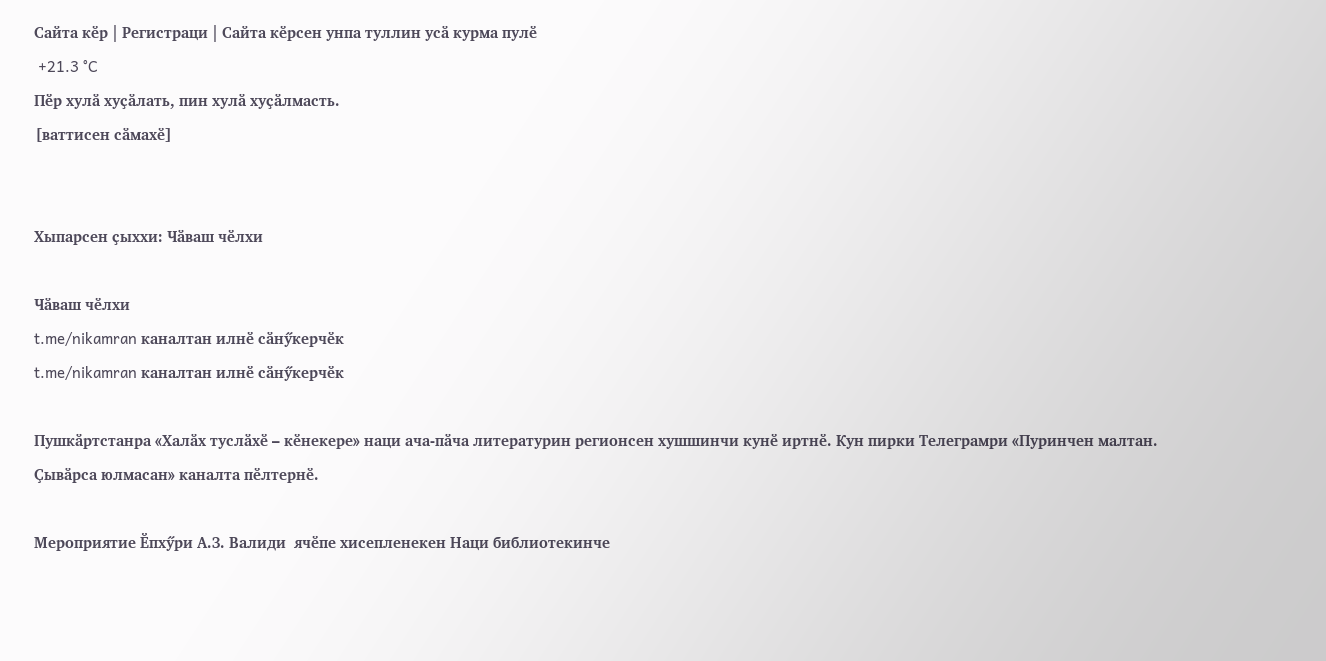Сайта кӗр | Регистраци | Сайта кӗрсен унпа туллин усӑ курма пулӗ
 +21.3 °C
Пӗр хулӑ хуҫӑлать, пин хулӑ хуҫӑлмасть.
[ваттисен сӑмахӗ]


Хыпарсен ҫыххи: Чӑваш чӗлхи

Чӑваш чӗлхи
t.me/nikamran каналтан илнӗ сӑнӳкерчӗк
t.me/nikamran каналтан илнӗ сӑнӳкерчӗк

Пушкӑртстанра «Халӑх туслӑхӗ – кӗнекере» наци ача-пӑча литературин регионсен хушшинчи кунӗ иртнӗ. Кун пирки Телеграмри «Пуринчен малтан. Ҫывӑрса юлмасан» каналта пӗлтернӗ.

Мероприятие Ӗпхӳри А.З. Валиди  ячӗпе хисепленекен Наци библиотекинче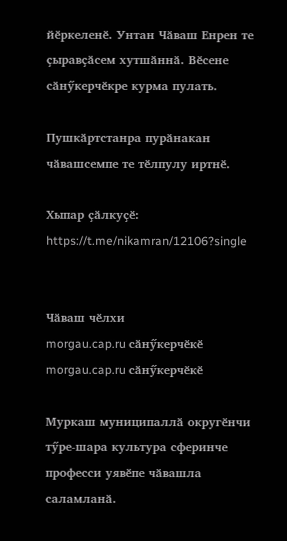йӗркеленӗ. Унтан Чӑваш Енрен те ҫыравҫӑсем хутшӑннӑ. Вӗсене сӑнӳкерчӗкре курма пулать.

Пушкӑртстанра пурӑнакан чӑвашсемпе те тӗлпулу иртнӗ.

Хыпар ҫӑлкуҫӗ: https://t.me/nikamran/12106?single


Чӑваш чӗлхи
morgau.cap.ru сӑнӳкерчӗкӗ
morgau.cap.ru сӑнӳкерчӗкӗ

Муркаш муниципаллӑ округӗнчи тӳре-шара культура сферинче професси уявӗпе чӑвашла саламланӑ.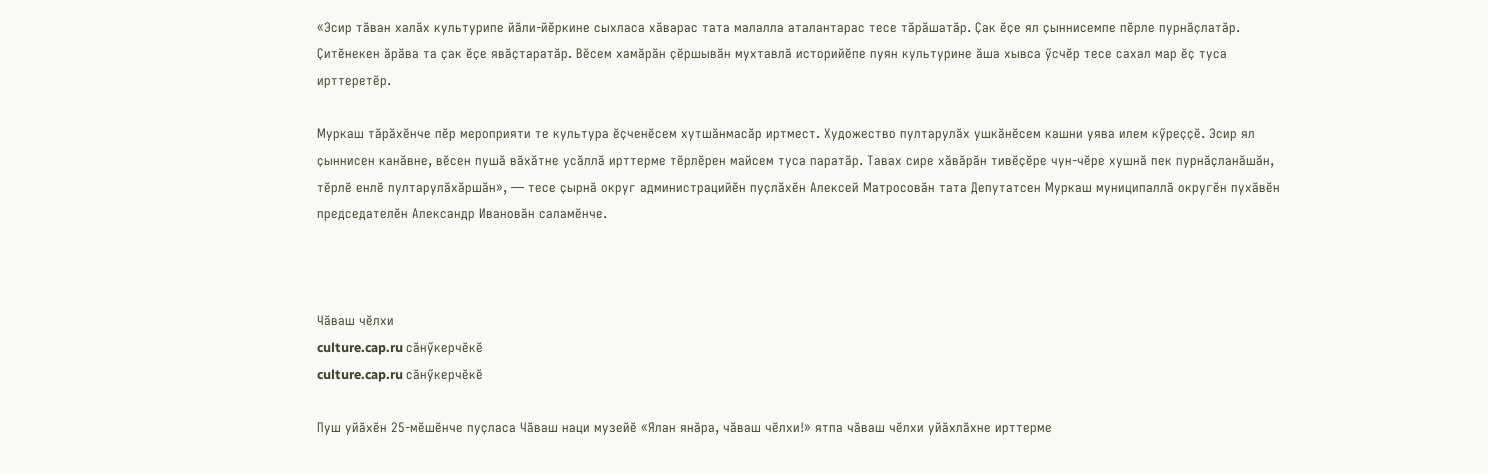«Эсир тӑван халӑх культурипе йӑли-йӗркине сыхласа хӑварас тата малалла аталантарас тесе тӑрӑшатӑр. Ҫак ӗҫе ял ҫыннисемпе пӗрле пурнӑҫлатӑр. Ҫитӗнекен ӑрӑва та ҫак ӗҫе явӑҫтаратӑр. Вӗсем хамӑрӑн ҫӗршывӑн мухтавлӑ историйӗпе пуян культурине ӑша хывса ӳсчӗр тесе сахал мар ӗҫ туса ирттеретӗр.

Муркаш тӑрӑхӗнче пӗр мероприяти те культура ӗҫченӗсем хутшӑнмасӑр иртмест. Художество пултарулӑх ушкӑнӗсем кашни уява илем кӳреҫҫӗ. Эсир ял ҫыннисен канӑвне, вӗсен пушӑ вӑхӑтне усӑллӑ ирттерме тӗрлӗрен майсем туса паратӑр. Тавах сире хӑвӑрӑн тивӗҫӗре чун-чӗре хушнӑ пек пурнӑҫланӑшӑн, тӗрлӗ енлӗ пултарулӑхӑршӑн», — тесе ҫырнӑ округ администрацийӗн пуҫлӑхӗн Алексей Матросовӑн тата Депутатсен Муркаш муниципаллӑ округӗн пухӑвӗн председателӗн Александр Ивановӑн саламӗнче.



Чӑваш чӗлхи
culture.cap.ru сӑнӳкерчӗкӗ
culture.cap.ru сӑнӳкерчӗкӗ

Пуш уйӑхӗн 25-мӗшӗнче пуҫласа Чӑваш наци музейӗ «Ялан янӑра, чӑваш чӗлхи!» ятпа чӑваш чӗлхи уйӑхлӑхне ирттерме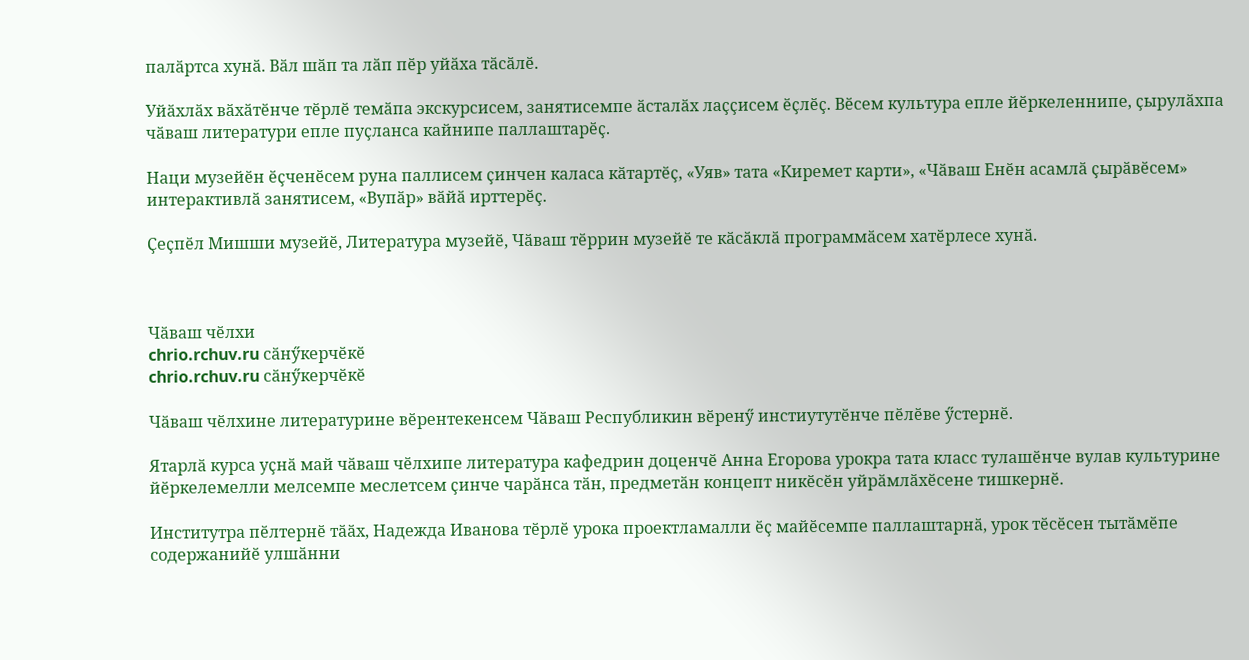палӑртса хунӑ. Вӑл шӑп та лӑп пӗр уйӑха тӑсӑлӗ.

Уйӑхлӑх вӑхӑтӗнче тӗрлӗ темӑпа экскурсисем, занятисемпе ӑсталӑх лаҫҫисем ӗҫлӗҫ. Вӗсем культура епле йӗркеленнипе, ҫырулӑхпа чӑваш литератури епле пуҫланса кайнипе паллаштарӗҫ.

Наци музейӗн ӗҫченӗсем руна паллисем ҫинчен каласа кӑтартӗҫ, «Уяв» тата «Киремет карти», «Чӑваш Енӗн асамлӑ ҫырӑвӗсем» интерактивлӑ занятисем, «Вупӑр» вӑйӑ ирттерӗҫ.

Ҫеҫпӗл Мишши музейӗ, Литература музейӗ, Чӑваш тӗррин музейӗ те кӑсӑклӑ программӑсем хатӗрлесе хунӑ.



Чӑваш чӗлхи
chrio.rchuv.ru сӑнӳкерчӗкӗ
chrio.rchuv.ru сӑнӳкерчӗкӗ

Чӑваш чӗлхине литературине вӗрентекенсем Чӑваш Республикин вӗренӳ инстиутутӗнче пӗлӗве ӳстернӗ.

Ятарлӑ курса уҫнӑ май чӑваш чӗлхипе литература кафедрин доценчӗ Анна Егорова урокра тата класс тулашӗнче вулав культурине йӗркелемелли мелсемпе меслетсем ҫинче чарӑнса тӑн, предметӑн концепт никӗсӗн уйрӑмлӑхӗсене тишкернӗ.

Институтра пӗлтернӗ тӑӑх, Надежда Иванова тӗрлӗ урока проектламалли ӗҫ майӗсемпе паллаштарнӑ, урок тӗсӗсен тытӑмӗпе содержанийӗ улшӑнни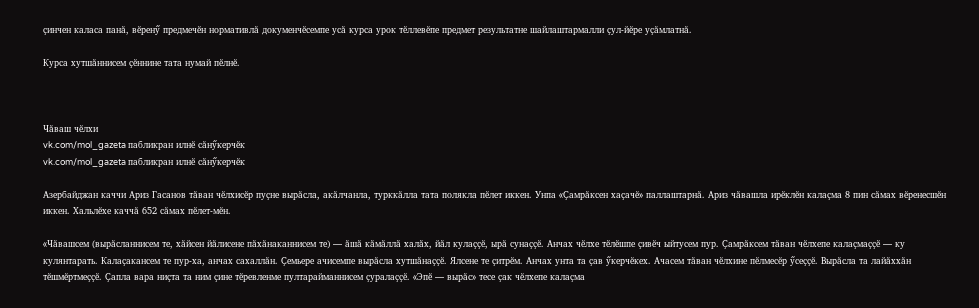ҫинчен каласа панӑ, вӗренӳ предмечӗн нормативлӑ докуменчӗсемпе усӑ курса урок тӗллевӗпе предмет результатне шайлаштармалли ҫул-йӗре уҫӑмлатнӑ.

Курса хутшӑннисем ҫӗннине тата нумай пӗлнӗ.



Чӑваш чӗлхи
vk.com/mol_gazeta пабликран илнӗ сӑнӳкерчӗк
vk.com/mol_gazeta пабликран илнӗ сӑнӳкерчӗк

Азербайджан каччи Ариз Гасанов тӑван чӗлхисӗр пуҫне вырӑсла, акӑлчанла, турккӑлла тата полякла пӗлет иккен. Унпа «Ҫамрӑксен хаҫачӗ» паллаштарнӑ. Ариз чӑвашла ирӗклӗн калаҫма 8 пин сӑмах вӗренесшӗн иккен. Хальлӗхе каччӑ 652 сӑмах пӗлет-мӗн.

«Чӑвашсем (вырӑсланнисем те, хӑйсен йӑлисене пӑхӑнаканнисем те) — ӑшӑ кӑмӑллӑ халӑх, йӑл кулаҫҫӗ, ырӑ сунаҫҫӗ. Анчах чӗлхе тӗлӗшпе ҫивӗч ыйтусем пур. Ҫамрӑксем тӑван чӗлхепе калаҫмаҫҫӗ — ку кулянтарать. Калаҫакансем те пур-ха, анчах сахаллӑн. Ҫемьере ачисемпе вырӑсла хутшӑнаҫҫӗ. Ялсене те ҫитрӗм. Анчах унта та ҫав ӳкерчӗкех. Ачасем тӑван чӗлхине пӗлмесӗр ӳсеҫҫӗ. Вырӑсла та лайӑххӑн тӗшмӗртмеҫҫӗ. Ҫапла вара ниҫта та ним ҫине тӗревленме пултарайманнисем ҫуралаҫҫӗ. «Эпӗ — вырӑс» тесе ҫак чӗлхепе калаҫма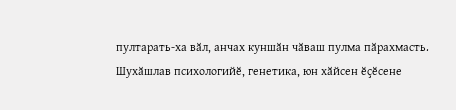пултарать-ха вӑл, анчах куншӑн чӑваш пулма пӑрахмасть. Шухӑшлав психологийӗ, генетика, юн хӑйсен ӗҫӗсене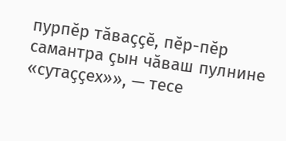пурпӗр тӑваҫҫӗ, пӗр-пӗр самантра ҫын чӑваш пулнине «сутаҫҫех»», — тесе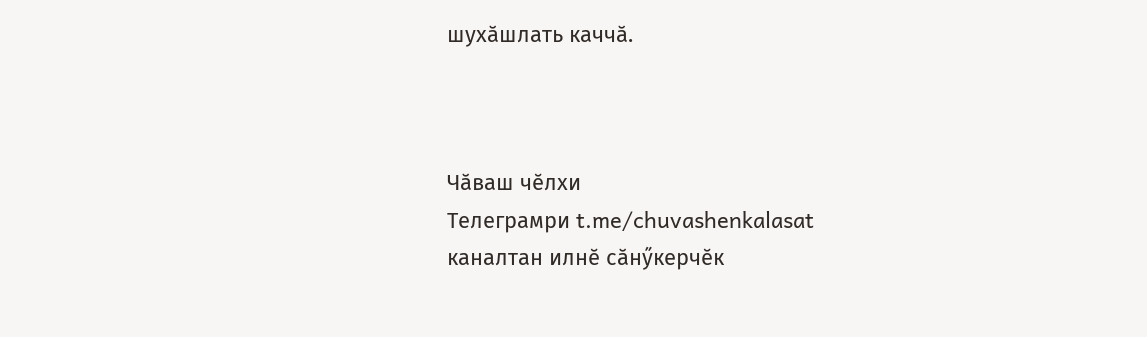шухӑшлать каччӑ.



Чӑваш чӗлхи
Телеграмри t.me/chuvashenkalasat каналтан илнӗ сӑнӳкерчӗк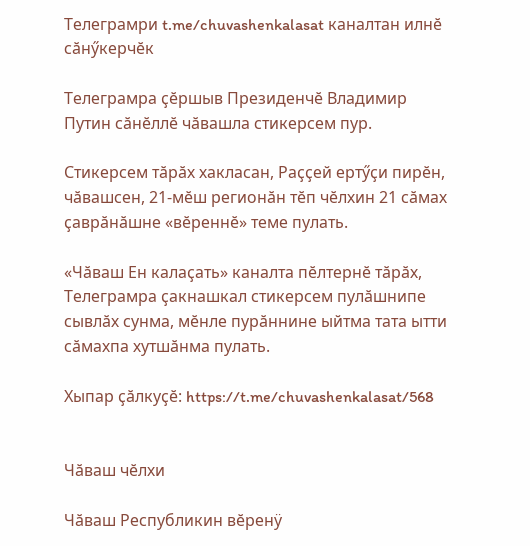Телеграмри t.me/chuvashenkalasat каналтан илнӗ сӑнӳкерчӗк

Телеграмра ҫӗршыв Президенчӗ Владимир Путин сӑнӗллӗ чӑвашла стикерсем пур.

Стикерсем тӑрӑх хакласан, Раҫҫей ертӳҫи пирӗн, чӑвашсен, 21-мӗш регионӑн тӗп чӗлхин 21 сӑмах ҫаврӑнӑшне «вӗреннӗ» теме пулать.

«Чӑваш Ен калаҫать» каналта пӗлтернӗ тӑрӑх, Телеграмра ҫакнашкал стикерсем пулӑшнипе сывлӑх сунма, мӗнле пурӑннине ыйтма тата ытти сӑмахпа хутшӑнма пулать.

Хыпар ҫӑлкуҫӗ: https://t.me/chuvashenkalasat/568


Чӑваш чӗлхи

Чӑваш Республикин вӗренӱ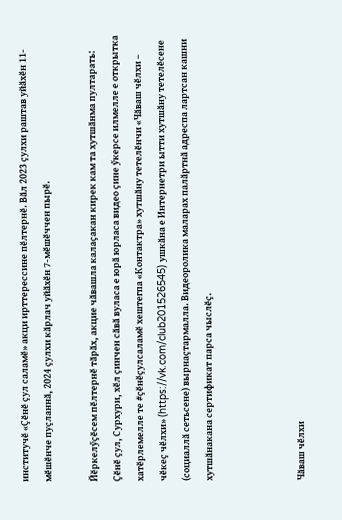институчӗ «Ҫӗнӗ ҫул саламӗ» акци ирттерессине пӗлтернӗ. Вӑл 2023 ҫулхи раштав уйӑхӗн 11-мӗшӗнче пуҫланнӑ, 2024 ҫулхи кӑрлач уйӑхӗн 7-мӗшӗччен пырӗ.

Йӗркелӳҫӗсем пӗлтернӗ тӑрӑх, акцие чӑвашла калаҫакан кирек кам та хутшӑнма пултарать: Ҫӗнӗ ҫул, Сурхури, хӗл ҫинчен сӑвӑ вуласа е юрӑ юрласа видео ҫине ӳкерсе илмелле е открытка хатӗрлемелле те #ҫӗнӗҫулсаламӗ хештегпа «Контактра» хутшӑну тетелӗнчи «Чӑваш чӗлхи – чӗкеҫ чӗлхи» (https://vk.com/club201526545) ушкӑна е Интернетри ытти хутшӑну тетелӗсене (социаллӑ сетьсене) вырнаҫтармалла. Видеоролика маларах палӑртнӑ адреспа лартсан кашни хутшӑнакана сертификат парса чыслӗҫ.



Чӑваш чӗлхи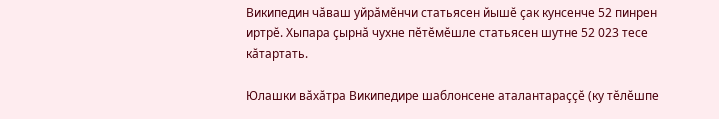Википедин чӑваш уйрӑмӗнчи статьясен йышӗ ҫак кунсенче 52 пинрен иртрӗ. Хыпара ҫырнӑ чухне пӗтӗмӗшле статьясен шутне 52 023 тесе кӑтартать.

Юлашки вӑхӑтра Википедире шаблонсене аталантараҫҫӗ (ку тӗлӗшпе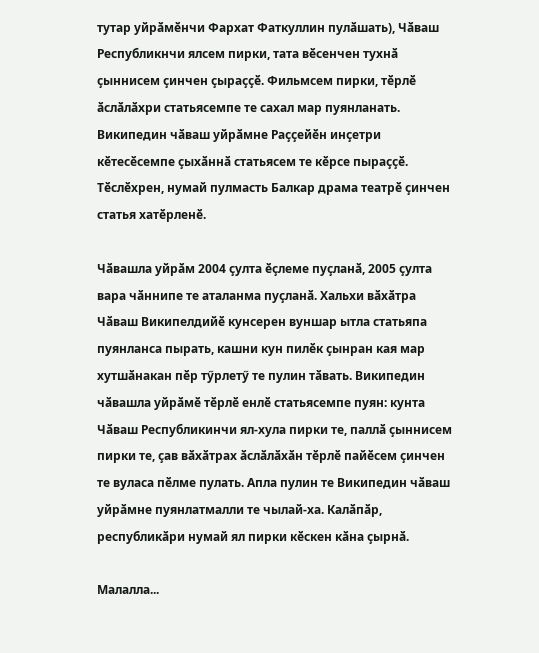тутар уйрӑмӗнчи Фархат Фаткуллин пулӑшать), Чӑваш Республикнчи ялсем пирки, тата вӗсенчен тухнӑ ҫыннисем ҫинчен ҫыраҫҫӗ. Фильмсем пирки, тӗрлӗ ӑслӑлӑхри статьясемпе те сахал мар пуянланать. Википедин чӑваш уйрӑмне Раҫҫейӗн инҫетри кӗтесӗсемпе ҫыхӑннӑ статьясем те кӗрсе пыраҫҫӗ. Тӗслӗхрен, нумай пулмасть Балкар драма театрӗ ҫинчен статья хатӗрленӗ.

Чӑвашла уйрӑм 2004 ҫулта ӗҫлеме пуҫланӑ, 2005 ҫулта вара чӑннипе те аталанма пуҫланӑ. Хальхи вӑхӑтра Чӑваш Википелдийӗ кунсерен вуншар ытла статьяпа пуянланса пырать, кашни кун пилӗк ҫынран кая мар хутшӑнакан пӗр тӳрлетӳ те пулин тӑвать. Википедин чӑвашла уйрӑмӗ тӗрлӗ енлӗ статьясемпе пуян: кунта Чӑваш Республикинчи ял-хула пирки те, паллӑ ҫыннисем пирки те, ҫав вӑхӑтрах ӑслӑлӑхӑн тӗрлӗ пайӗсем ҫинчен те вуласа пӗлме пулать. Апла пулин те Википедин чӑваш уйрӑмне пуянлатмалли те чылай-ха. Калӑпӑр, республикӑри нумай ял пирки кӗскен кӑна ҫырнӑ.

Малалла...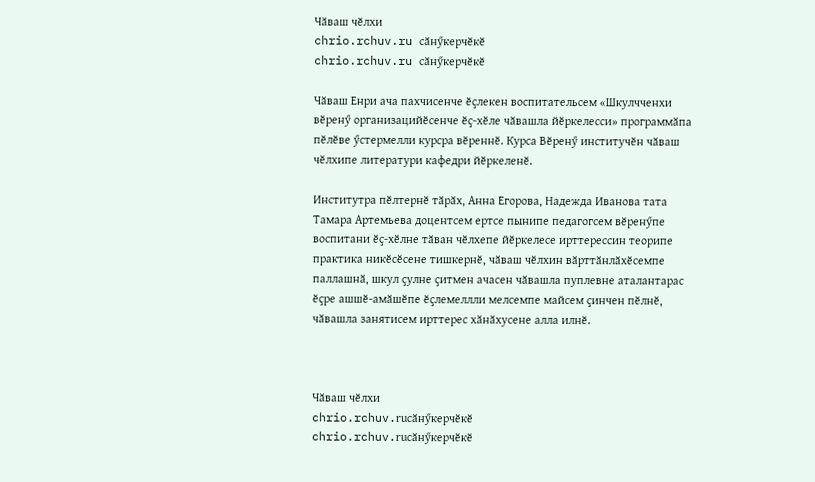Чӑваш чӗлхи
chrio.rchuv.ru сӑнӳкерчӗкӗ
chrio.rchuv.ru сӑнӳкерчӗкӗ

Чӑваш Енри ача пахчисенче ӗҫлекен воспитательсем «Шкулчченхи вӗренӳ организацийӗсенче ӗҫ-хӗле чӑвашла йӗркелесси» программӑпа пӗлӗве ӳстермелли курсра вӗреннӗ. Курса Вӗренӳ институчӗн чӑваш чӗлхипе литератури кафедри йӗркеленӗ.

Институтра пӗлтернӗ тӑрӑх, Анна Егорова, Надежда Иванова тата Тамара Артемьева доцентсем ертсе пынипе педагогсем вӗренӳпе воспитани ӗҫ-хӗлне тӑван чӗлхепе йӗркелесе ирттерессин теорипе практика никӗсӗсене тишкернӗ, чӑваш чӗлхин вӑрттӑнлӑхӗсемпе паллашнӑ, шкул ҫулне ҫитмен ачасен чӑвашла пуплевне аталантарас ӗҫре ашшӗ-амӑшӗпе ӗҫлемеллли мелсемпе майсем ҫинчен пӗлнӗ, чӑвашла занятисем ирттерес хӑнӑхусене алла илнӗ.



Чӑваш чӗлхи
chrio.rchuv.ruсӑнӳкерчӗкӗ
chrio.rchuv.ruсӑнӳкерчӗкӗ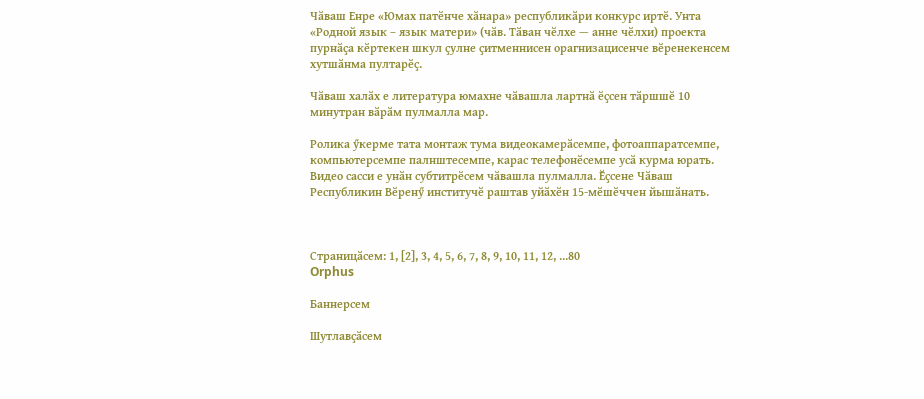Чӑваш Енре «Юмах патӗнче хӑнара» республикӑри конкурс иртӗ. Унта «Родной язык – язык матери» (чӑв. Тӑван чӗлхе — анне чӗлхи) проекта пурнӑҫа кӗртекен шкул ҫулне ҫитменнисен орагнизацисенче вӗренекенсем хутшӑнма пултарӗҫ.

Чӑваш халӑх е литература юмахне чӑвашла лартнӑ ӗҫсен тӑршшӗ 10 минутран вӑрӑм пулмалла мар.

Ролика ӳкерме тата монтаж тума видеокамерӑсемпе, фотоаппаратсемпе, компьютерсемпе палнштесемпе, карас телефонӗсемпе усӑ курма юрать. Видео сасси е унӑн субтитрӗсем чӑвашла пулмалла. Ӗҫсене Чӑваш Республикин Вӗренӳ институчӗ раштав уйӑхӗн 15-мӗшӗччен йышӑнать.



Страницӑсем: 1, [2], 3, 4, 5, 6, 7, 8, 9, 10, 11, 12, ...80
Orphus

Баннерсем

Шутлавҫӑсем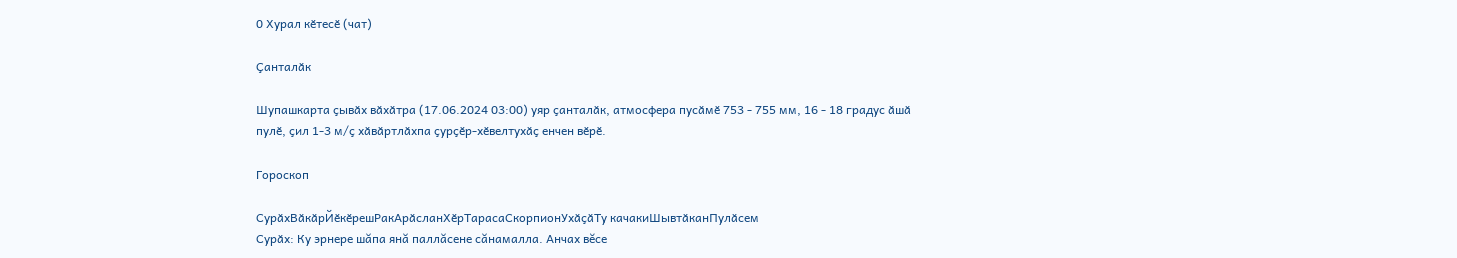0 Хурал кӗтесӗ (чат)

Ҫанталӑк

Шупашкарта ҫывӑх вӑхӑтра (17.06.2024 03:00) уяр ҫанталӑк, атмосфера пусӑмӗ 753 - 755 мм, 16 - 18 градус ӑшӑ пулӗ, ҫил 1-3 м/ҫ хӑвӑртлӑхпа ҫурҫӗр-хӗвелтухӑҫ енчен вӗрӗ.

Гороскоп

СурӑхВӑкӑрЙӗкӗрешРакАрӑсланХӗрТарасаСкорпионУхӑҫӑТу качакиШывтӑканПулӑсем
Сурӑх: Ку эрнере шăпа янă паллăсене сăнамалла. Анчах вĕсе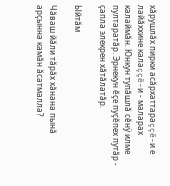хăрушлăх пирки асăрхаттараççĕ-и е лайăххине калаççĕ-и - маларах калаймăн. Юнкун тупăшлă сĕнÿ илме пултаратăр. Эрнекун ĕçе пуçĕпех путăр - çапла элекрен хăтăлатăр.

Ыйтӑм

Чӑваш йӑли тӑрӑх хӑнана пынӑ арҫынна камӑн ӑсатмалла?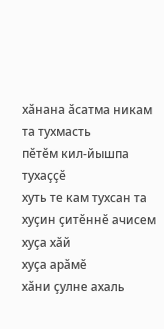хӑнана ӑсатма никам та тухмасть
пӗтӗм кил-йышпа тухаҫҫӗ
хуть те кам тухсан та
хуҫин ҫитӗннӗ ачисем
хуҫа хӑй
хуҫа арӑмӗ
хӑни ҫулне ахаль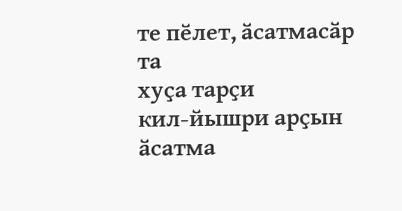те пӗлет, ӑсатмасӑр та
хуҫа тарҫи
кил-йышри арҫын
ӑсатма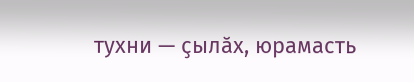тухни — ҫылӑх, юрамасть